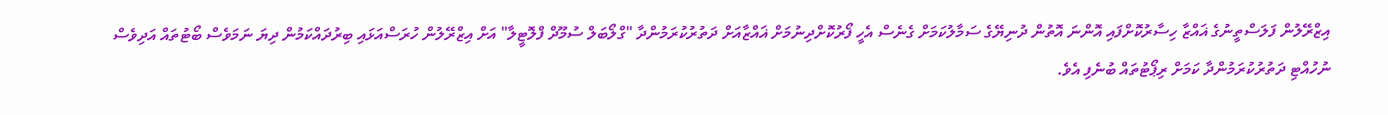އިޒްރޭލުން ފަލަސްތީނުގެ ޣައްޒާ ހިސާރުކޮށްފައި އޮންނަ އޮތުން ދުނިޔޭގެ ސަމާލުކަމަށް ގެނެސް އެހީ ފޯރުކޮށްދިނުމަށް ޣައްޒާއަށް ދަތުރުކުރަމުންދާ "ގްލޯބަލް ސުމޫދް ފްލޮޓީލާ" އަށް އިޒްރޭލުން ހުރަސްއަޅައި ބިރުދައްކަމުން ދިޔަ ނަމަވެސް ބޯޓުތައް އަދިވެސް ނުހުއްޓި ދަތުރުކުރަމުންދާ ކަމަށް ރިޕޯޓުތައް ބުނެފި އެވެ.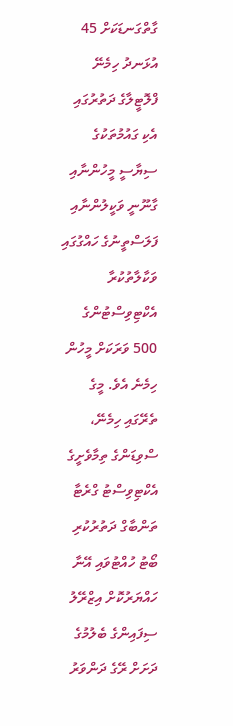ގާތްގަނޑަކަށް 45 އުޅަނދު ހިމެނޭ ފްލޮޓީލާގެ ދަތުރުގައި އެކި ގައުމުތަކުގެ ސިޔާސީ މީހުންނާއި ގާނޫނީ ވަކީލުންނާއި ފަލަސްތީނުގެ ހައްގުގައި ވަކާލާތުކުރާ އެކްޓިވިސްޓުންގެ 500 ވަރަކަށް މީހުން ހިމެނެ އެވެ. މީގެ ތެރޭގައި ހިމެނޭ، ސްވިޑަންގެ ތިމާވެށީގެ އެކްޓިވިސްޓު ގްރެޓާ ތަންބާގް ދަތުރުކުރި ބޯޓު ހުއްޓުވައި އޭނާ ހައްޔަރުކޮށް އިޒްރޭލު ސިފައިންގެ ބެލުމުގެ ދަށަށް ރޭގެ ދަންވަރު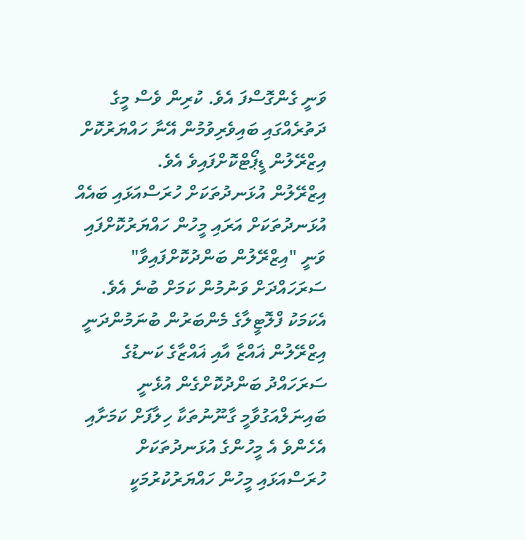ވަނީ ގެންގޮސްފަ އެވެ. ކުރިން ވެސް މީގެ ދަތުރެއްގައި ބައިވެރިވުމުން އޭނާ ހައްޔަރުކޮށް އިޒްރޭލުން ޑީޕޯޓްކޮށްފައިވެ އެވެ.
އިޒްރޭލުން އުޅަނދުތަކަށް ހުރަސްއަޅައި ބައެއް އުޅަނދުތަކަށް އަރައި މީހުން ހައްޔަރުކޮށްފައި ވަނީ "އިޒްރޭލުން ބަންދުކޮށްފައިވާ" ސަރަހައްދަށް ވަނުމުން ކަމަށް ބުނެ އެވެ. އެކަމަކު ފްލޮޓީލާގެ މެންބަރުން ބުނަމުންދަނީ އިޒްރޭލުން ޣައްޒާ އާއި ޣައްޒާގެ ކަނޑުގެ ސަރަހައްދު ބަންދުކޮށްގެން އުޅެނީ ބައިނަލްއަގުވާމީ ގާނޫނުތަކާ ހިލާފަށް ކަމަށާއި އެހެންވެ އެ މީހުންގެ އުޅަނދުތަކަށް ހުރަސްއަޅައި މީހުން ހައްޔަރުކުރުމަކީ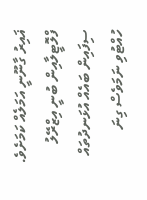ޣައިރު ގާނޫނީ އަމަލެއް ކަމަށެވެ.
ފްލޮޓީލާއިން ބުނީ އިޒްރޭލު ސިފައިން ބައެއް އުޅަނދުތައް ހުއްޓުވި ނަމަވެސް ގިނަ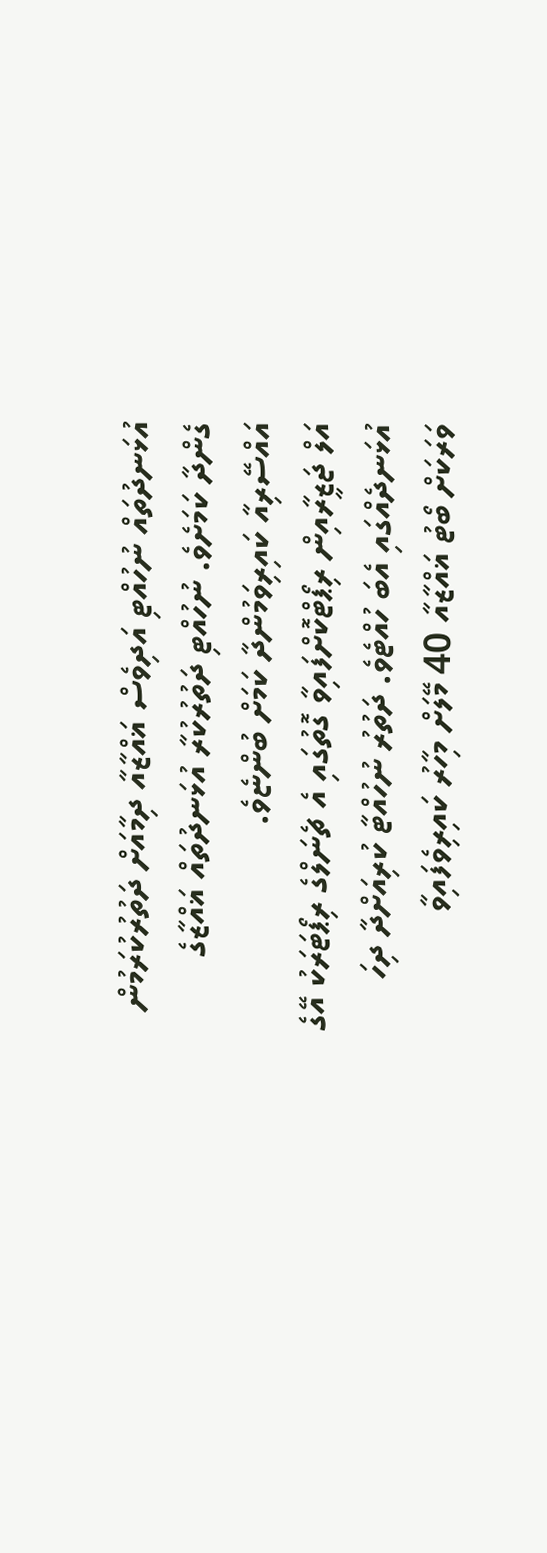އުޅަނދުތައް ނުހުއްޓި އަދިވެސް ޣައްޒާއާ ދިމާއަށް ދަތުރުކުރަމުން ގެންދާ ކަމަށެވެ. ނުހުއްޓި ދަތުރުކުރާ އުޅަނދުތައް ޣައްޒާގެ އައްސޭރިއާ ކައިރިވަމުންދާ ކަމަށް ބުންޏެވެ.
އަލް ޖަޒީރާއިން ރިޕޯޓްކޮށްފައިވާ ގޮތުގައި އެ ޗެނަލްގެ ރިޕޯޓަރަކު އޭގެ އުޅަނދެއްގައި އެބަ ހުއްޓެވެ. ދަތުރު ނުހުއްޓާ ކުރިއަށްދާ ދިހަ ވަރަކަށް ބޯޓު ޣައްޒާއާ 40 މޭލަށް މިހާރު ކައިރިވެފައިވާ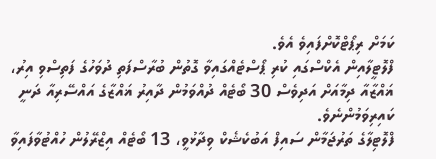ކަމަށް ރިޕޯޓްކޮށްފައިވެ އެވެ.
ފްލޮޓީލާއިން އެކްސްގައި ކުރި ޕޯސްޓެއްގައިވާ ގޮތުން ބުރާސްފަތި ދުވަހުގެ ފަތިސްވި އިރު، ޣައްޒާއާ ދިމާއަށް އަދިވެސް 30 ބޯޓެއް ދުއްވަމުން ދާއިރު ޣައްޒާގެ އައްސޭރިއާ ދަނީ ކައިރިވަމުންނެވެ.
ފްލޮޓިލާގެ ތަރުޖަމާން ސައިފް އަބުކެޝެކް ވިދާޅުވީ، 13 ބޯޓެއް އިޒްރޭލުން ހުއްޓުވާފައިވާ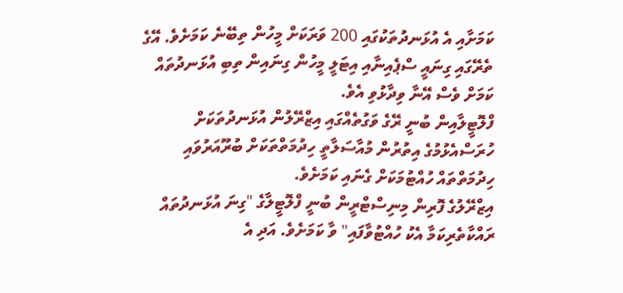ކަމަށާއި އެ އުޅަނދުތަކުގައި 200 ވަރަކަށް މީހުން ތިބޭނެ ކަމަށެވެ. އޭގެ ތެރޭގައި ގިނައީ ސްޕެއިނާއި އިޓަލީ މީހުން ގިނައިން ތިބި އުޅަނދުތައް ކަމަށް ވެސް އޭނާ ވިދާޅުވި އެވެ.
ފްލޮޓީލާއިން ބުނީ ރޭގެ ވަގުތެއްގައި އިޒްރޭލުން އުޅަނދުތަކަށް ހުރަސްއެޅުމުގެ އިތުރުން މުއާސަލާތީ ހިދުމަތްތަކަށް ބުރޫއަރުވައި ހިދުމަތްތައް ހުއްޓުމަކަށް ގެނައި ކަމަށެވެ.
އިޒްރޭލުގެ ފޮރިން މިނިސްޓްރީން ބުނީ ފްލޮޓީލާގެ "ގިނަ އުޅަނދުތައް ރައްކާތެރިކަމާ އެކު ހުއްޓުވާފައި" ވާ ކަމަށެވެ. އަދި އެ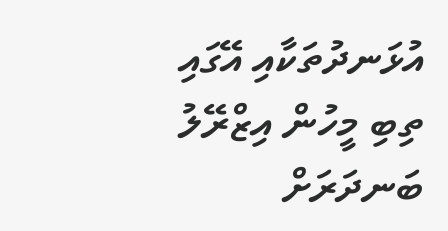އުޅަނދުތަކާއި އޭގައި ތިބި މީހުން އިޒްރޭލު ބަނދަރަށް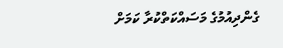ގެންދިއުމުގެ މަސައްކަތްކުރާ ކަމަށް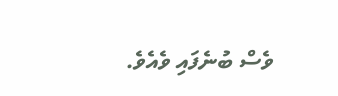ވެސް ބުނެފައި ވެއެވެ.